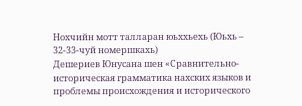Нохчийн мотт талларан юьххьехь (Юьхь – 32-33-чуй номершкахь)
Дешериев Юнусана шен «Сравнительно-историческая грамматика нахских языков и проблемы происхождения и исторического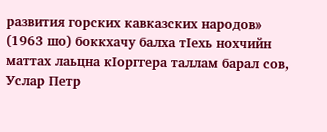развития горских кавказских народов» (1963 шо) боккхачу балха тIехь нохчийн маттах лаьцна кIорггера таллам барал сов, Услар Петр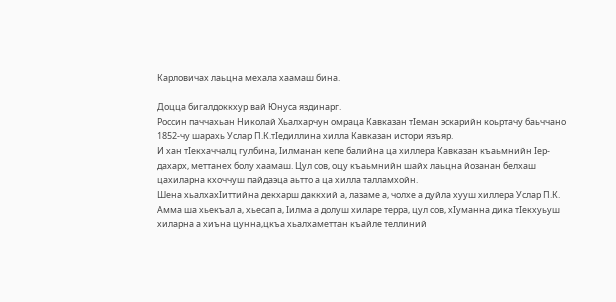Карловичах лаьцна мехала хаамаш бина.

Доцца бигалдоккхур вай Юнуса яздинарг.
Россин паччахьан Николай Хьалхарчун омраца Кавказан тIеман эскарийн коьртачу баьччано 1852-чу шарахь Услар П.К.тIедиллина хилла Кавказан истори язъяр.
И хан тIекхаччалц гулбина, Iилманан кепе балийна ца хиллера Кавказан къаьмнийн Iер-дахарх, меттанех болу хаамаш. Цул сов, оцу къаьмнийн шайх лаьцна йозанан белхаш цахиларна кхоччуш пайдаэца аьтто а ца хилла талламхойн.
Шена хьалхахIиттийна декхарш даккхий а, лазаме а, чолхе а дуйла хууш хиллера Услар П.К.
Амма ша хьекъал а, хьесап а, Iилма а долуш хиларе терра, цул сов, хIуманна дика тIекхуьуш хиларна а хиъна цунна,цкъа хьалхаметтан къайле теллиний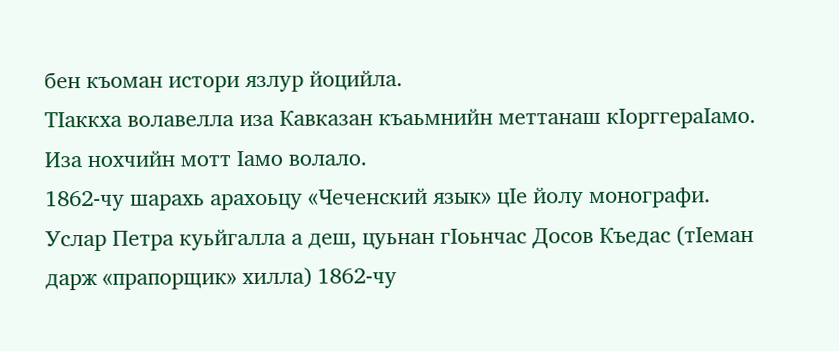бен къоман истори язлур йоцийла.
ТIаккха волавелла иза Кавказан къаьмнийн меттанаш кIорггераIамо. Иза нохчийн мотт Iамо волало.
1862-чу шарахь арахоьцу «Чеченский язык» цIе йолу монографи.
Услар Петра куьйгалла а деш, цуьнан гIоьнчас Досов Къедас (тIеман дарж «прапорщик» хилла) 1862-чу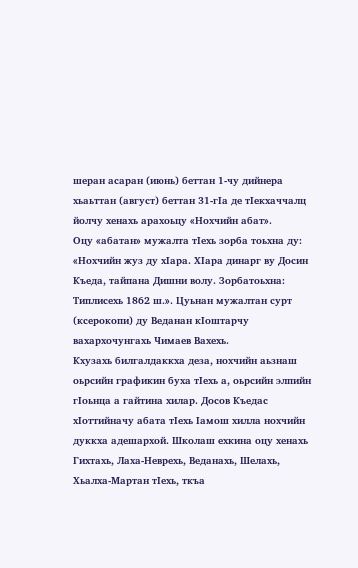шеран асаран (июнь) беттан 1-чу дийнера хьаьттан (август) беттан 31-гIа де тIекхаччалц йолчу хенахь арахоьцу «Нохчийн абат».
Оцу «абатан» мужалта тIехь зорба тоьхна ду: «Нохчийн жуз ду хIара. ХIара динарг ву Досин Къеда, тайпана Дишни волу. Зорбатоьхна: Типлисехь 1862 ш.». Цуьнан мужалтан сурт (ксерокопи) ду Веданан кIоштарчу вахархочунгахь Чимаев Вахехь.
Кхузахь билгалдаккха деза, нохчийн аьзнаш оьрсийн графикин буха тIехь а, оьрсийн элпийн гIоьнца а гайтина хилар. Досов Къедас хIоттийначу абата тIехь Iамош хилла нохчийн дуккха адешархой. Школаш ехкина оцу хенахь Гихтахь, Лаха-Неврехь, Веданахь, Шелахь, Хьалха-Мартан тIехь, ткъа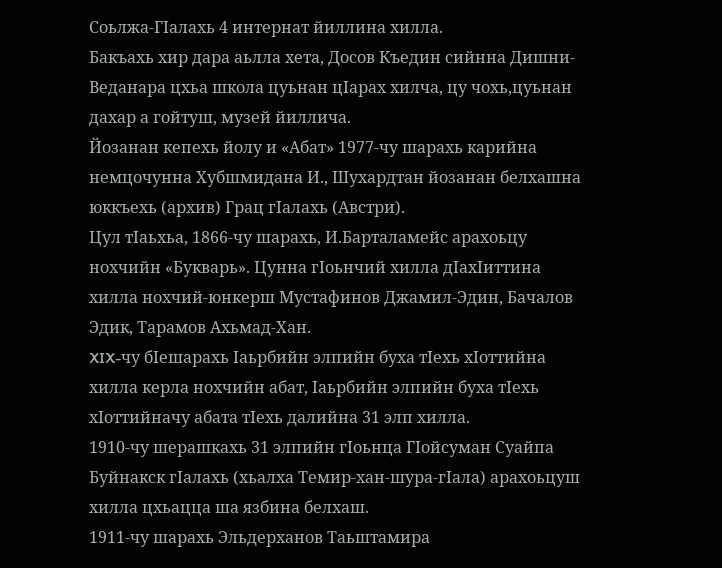Соьлжа-ГIалахь 4 интернат йиллина хилла.
Бакъахь хир дара аьлла хета, Досов Къедин сийнна Дишни-Веданара цхьа школа цуьнан цIарах хилча, цу чохь,цуьнан дахар а гойтуш, музей йиллича.
Йозанан кепехь йолу и «Абат» 1977-чу шарахь карийна немцочунна Хубшмидана И., Шухардтан йозанан белхашна юккъехь (архив) Грац гIалахь (Австри).
Цул тIаьхьа, 1866-чу шарахь, И.Барталамейс арахоьцу нохчийн «Букварь». Цунна гIоьнчий хилла дIахIиттина хилла нохчий-юнкерш Мустафинов Джамил-Эдин, Бачалов Эдик, Тарамов Ахьмад-Хан.
XIX-чу бIешарахь Iаьрбийн элпийн буха тIехь хIоттийна хилла керла нохчийн абат, Iаьрбийн элпийн буха тIехь хIоттийначу абата тIехь далийна 31 элп хилла.
1910-чу шерашкахь 31 элпийн гIоьнца ГIойсуман Суайпа Буйнакск гIалахь (хьалха Темир-хан-шура-гIала) арахоьцуш хилла цхьацца ша язбина белхаш.
1911-чу шарахь Эльдерханов Таьштамира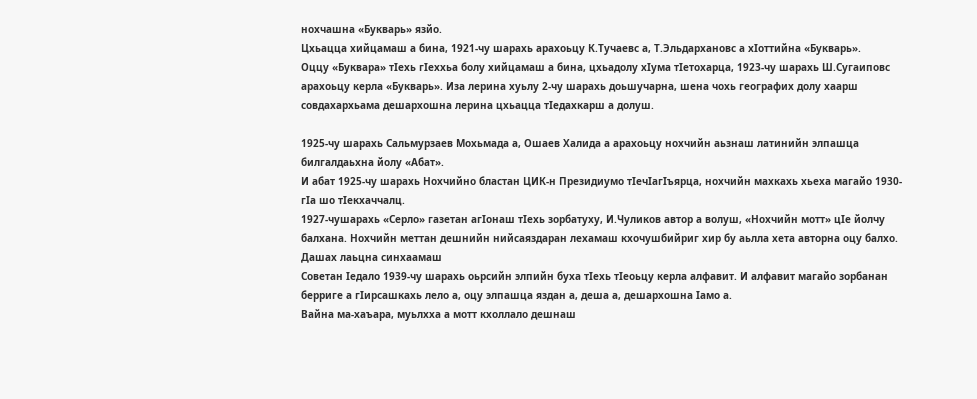нохчашна «Букварь» язйо.
Цхьацца хийцамаш а бина, 1921-чу шарахь арахоьцу К.Тучаевс а, Т.Эльдархановс а хIоттийна «Букварь».
Оццу «Буквара» тIехь гIеххьа болу хийцамаш а бина, цхьадолу хIума тIетохарца, 1923-чу шарахь Ш.Сугаиповс арахоьцу керла «Букварь». Иза лерина хуьлу 2-чу шарахь доьшучарна, шена чохь географих долу хаарш совдахархьама дешархошна лерина цхьацца тIедахкарш а долуш.

1925-чу шарахь Сальмурзаев Мохьмада а, Ошаев Халида а арахоьцу нохчийн аьзнаш латинийн элпашца билгалдаьхна йолу «Абат».
И абат 1925-чу шарахь Нохчийно бластан ЦИК-н Президиумо тIечIагIъярца, нохчийн махкахь хьеха магайо 1930-гIа шо тIекхаччалц.
1927-чушарахь «Серло» газетан агIонаш тIехь зорбатуху, И.Чуликов автор а волуш, «Нохчийн мотт» цIе йолчу балхана. Нохчийн меттан дешнийн нийсаяздаран лехамаш кхочушбийриг хир бу аьлла хета авторна оцу балхо.
Дашах лаьцна синхаамаш
Советан Iедало 1939-чу шарахь оьрсийн элпийн буха тIехь тIеоьцу керла алфавит. И алфавит магайо зорбанан берриге а гIирсашкахь лело а, оцу элпашца яздан а, деша а, дешархошна Iамо а.
Вайна ма-хаъара, муьлхха а мотт кхоллало дешнаш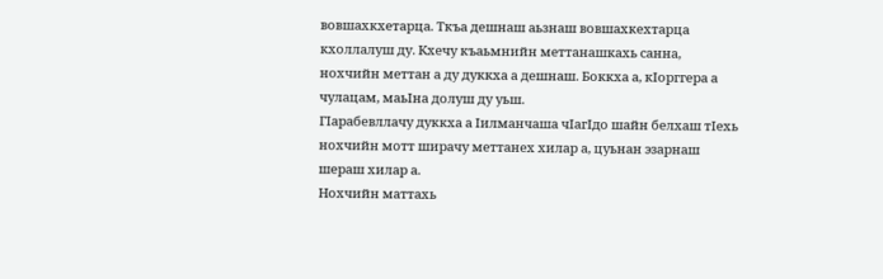вовшахкхетарца. Ткъа дешнаш аьзнаш вовшахкехтарца кхоллалуш ду. Кхечу къаьмнийн меттанашкахь санна, нохчийн меттан а ду дуккха а дешнаш. Боккха а, кIорггера а чулацам, маьIна долуш ду уьш.
ГIарабевллачу дуккха а Iилманчаша чIагIдо шайн белхаш тIехь нохчийн мотт ширачу меттанех хилар а, цуьнан эзарнаш шераш хилар а.
Нохчийн маттахь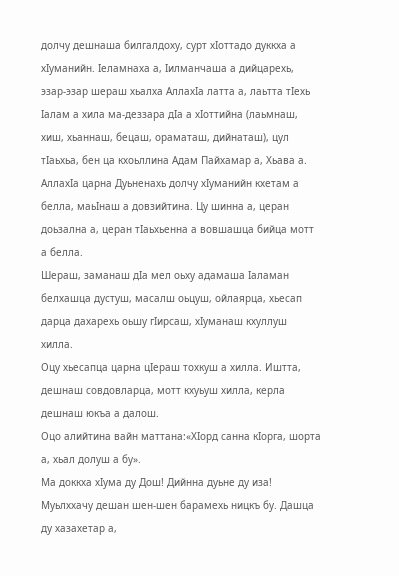долчу дешнаша билгалдоху, сурт хIоттадо дуккха а хIуманийн. Iеламнаха а, Iилманчаша а дийцарехь, эзар-эзар шераш хьалха АллахIа латта а, лаьтта тIехь Iалам а хила ма-деззара дIа а хIоттийна (лаьмнаш, хиш, хьаннаш, бецаш, ораматаш, дийнаташ), цул тIаьхьа, бен ца кхоьллина Адам Пайхамар а, Хьава а.
АллахIа царна Дуьненахь долчу хIуманийн кхетам а белла, маьIнаш а довзийтина. Цу шинна а, церан доьзална а, церан тIаьхьенна а вовшашца бийца мотт а белла.
Шераш, заманаш дIа мел оьху адамаша Iаламан белхашца дустуш, масалш оьцуш, ойлаярца, хьесап дарца дахарехь оьшу гIирсаш, хIуманаш кхуллуш хилла.
Оцу хьесапца царна цIераш тохкуш а хилла. Иштта, дешнаш совдовларца, мотт кхуьуш хилла, керла дешнаш юкъа а далош.
Оцо алийтина вайн маттана:«ХIорд санна кIорга, шорта а, хьал долуш а бу».
Ма доккха хIума ду Дош! Дийнна дуьне ду иза! Муьлххачу дешан шен-шен барамехь ницкъ бу. Дашца ду хазахетар а,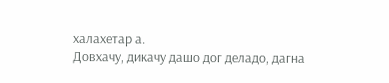халахетар а.
Довхачу, дикачу дашо дог деладо, дагна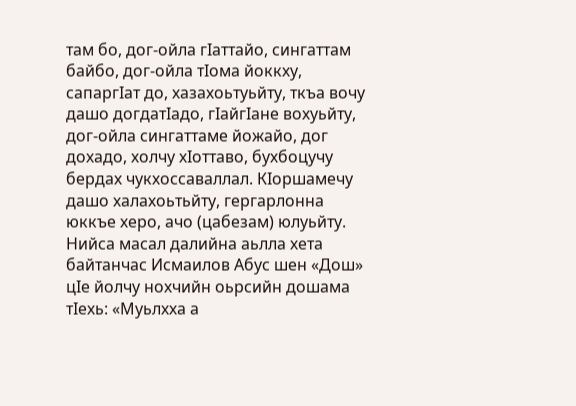там бо, дог-ойла гIаттайо, сингаттам байбо, дог-ойла тIома йоккху, сапаргIат до, хазахоьтуьйту, ткъа вочу дашо догдатIадо, гIайгIане вохуьйту, дог-ойла сингаттаме йожайо, дог дохадо, холчу хIоттаво, бухбоцучу бердах чукхоссаваллал. КIоршамечу дашо халахоьтьйту, гергарлонна юккъе херо, ачо (цабезам) юлуьйту.
Нийса масал далийна аьлла хета байтанчас Исмаилов Абус шен «Дош» цIе йолчу нохчийн оьрсийн дошама тIехь: «Муьлхха а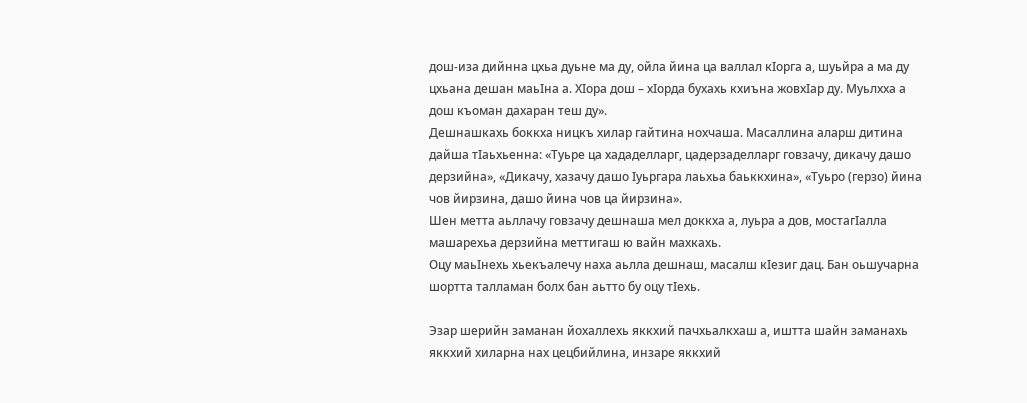дош-иза дийнна цхьа дуьне ма ду, ойла йина ца валлал кIорга а, шуьйра а ма ду цхьана дешан маьIна а. ХIора дош – хIорда бухахь кхиъна жовхIар ду. Муьлхха а дош къоман дахаран теш ду».
Дешнашкахь боккха ницкъ хилар гайтина нохчаша. Масаллина аларш дитина дайша тIаьхьенна: «Туьре ца хададелларг, цадерзаделларг говзачу, дикачу дашо дерзийна», «Дикачу, хазачу дашо Iуьргара лаьхьа баьккхина», «Туьро (герзо) йина чов йирзина, дашо йина чов ца йирзина».
Шен метта аьллачу говзачу дешнаша мел доккха а, луьра а дов, мостагIалла машарехьа дерзийна меттигаш ю вайн махкахь.
Оцу маьIнехь хьекъалечу наха аьлла дешнаш, масалш кIезиг дац. Бан оьшучарна шортта талламан болх бан аьтто бу оцу тIехь.

Эзар шерийн заманан йохаллехь яккхий пачхьалкхаш а, иштта шайн заманахь яккхий хиларна нах цецбийлина, инзаре яккхий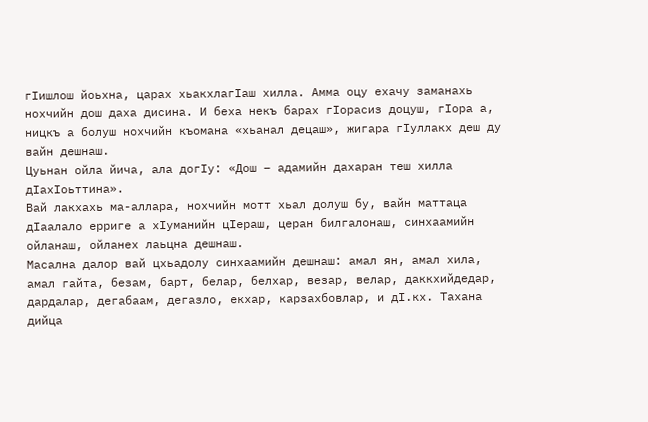гIишлош йоьхна, царах хьакхлагIаш хилла. Амма оцу ехачу заманахь нохчийн дош даха дисина. И беха некъ барах гIорасиз доцуш, гIора а, ницкъ а болуш нохчийн къомана «хьанал децаш», жигара гIуллакх деш ду вайн дешнаш.
Цуьнан ойла йича, ала догIу: «Дош – адамийн дахаран теш хилла дIахIоьттина».
Вай лакхахь ма-аллара, нохчийн мотт хьал долуш бу, вайн маттаца дIаалало ерриге а хIуманийн цIераш, церан билгалонаш, синхаамийн ойланаш, ойланех лаьцна дешнаш.
Масална далор вай цхьадолу синхаамийн дешнаш: амал ян, амал хила, амал гайта, безам, барт, белар, белхар, везар, велар, даккхийдедар, дардалар, дегабаам, дегазло, екхар, карзахбовлар, и дI.кх. Тахана дийца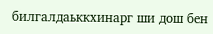билгалдаьккхинарг ши дош бен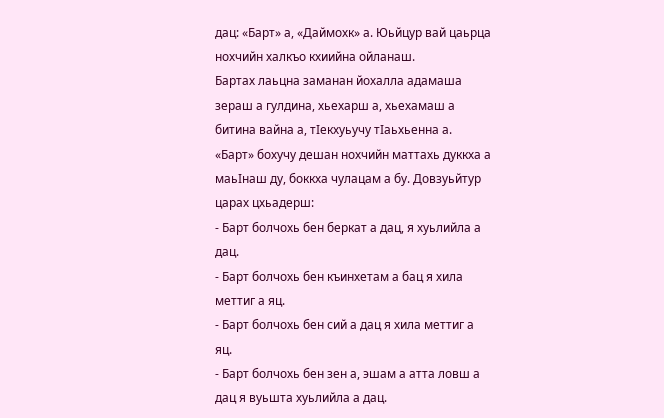дац: «Барт» а, «Даймохк» а. Юьйцур вай цаьрца нохчийн халкъо кхиийна ойланаш.
Бартах лаьцна заманан йохалла адамаша зераш а гулдина, хьехарш а, хьехамаш а битина вайна а, тIекхуьучу тIаьхьенна а.
«Барт» бохучу дешан нохчийн маттахь дуккха а маьIнаш ду, боккха чулацам а бу. Довзуьйтур царах цхьадерш:
- Барт болчохь бен беркат а дац, я хуьлийла а дац.
- Барт болчохь бен къинхетам а бац я хила меттиг а яц.
- Барт болчохь бен сий а дац я хила меттиг а яц.
- Барт болчохь бен зен а, эшам а атта ловш а дац я вуьшта хуьлийла а дац.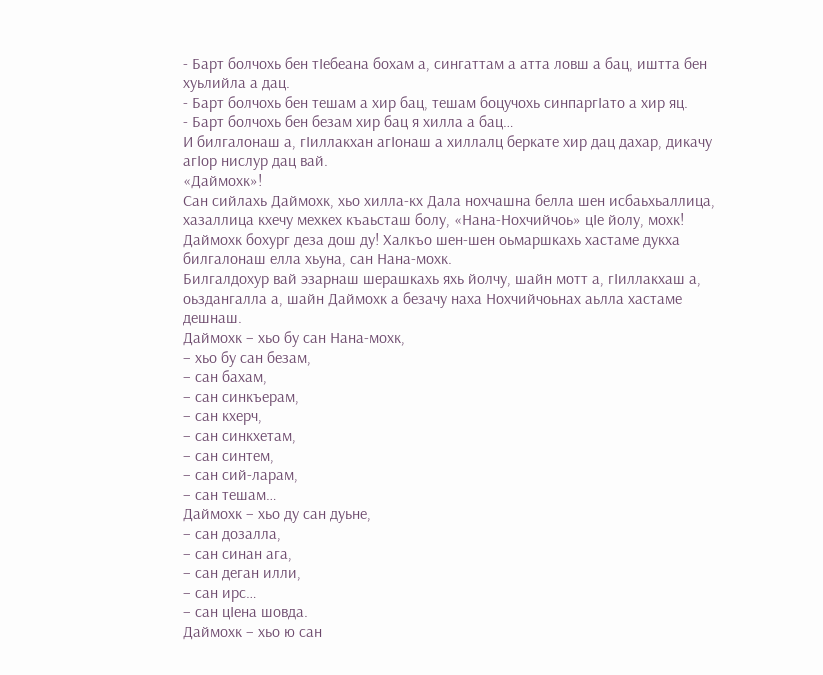- Барт болчохь бен тIебеана бохам а, сингаттам а атта ловш а бац, иштта бен хуьлийла а дац.
- Барт болчохь бен тешам а хир бац, тешам боцучохь синпаргIато а хир яц.
- Барт болчохь бен безам хир бац я хилла а бац…
И билгалонаш а, гIиллакхан агIонаш а хиллалц беркате хир дац дахар, дикачу агIор нислур дац вай.
«Даймохк»!
Сан сийлахь Даймохк, хьо хилла-кх Дала нохчашна белла шен исбаьхьаллица, хазаллица кхечу мехкех къаьсташ болу, «Нана-Нохчийчоь» цIе йолу, мохк!
Даймохк бохург деза дош ду! Халкъо шен-шен оьмаршкахь хастаме дукха билгалонаш елла хьуна, сан Нана-мохк.
Билгалдохур вай эзарнаш шерашкахь яхь йолчу, шайн мотт а, гIиллакхаш а, оьздангалла а, шайн Даймохк а безачу наха Нохчийчоьнах аьлла хастаме дешнаш.
Даймохк – хьо бу сан Нана-мохк,
– хьо бу сан безам,
– сан бахам,
– сан синкъерам,
– сан кхерч,
– сан синкхетам,
– сан синтем,
– сан сий-ларам,
– сан тешам…
Даймохк – хьо ду сан дуьне,
– сан дозалла,
– сан синан ага,
– сан деган илли,
– сан ирс…
– сан цIена шовда.
Даймохк – хьо ю сан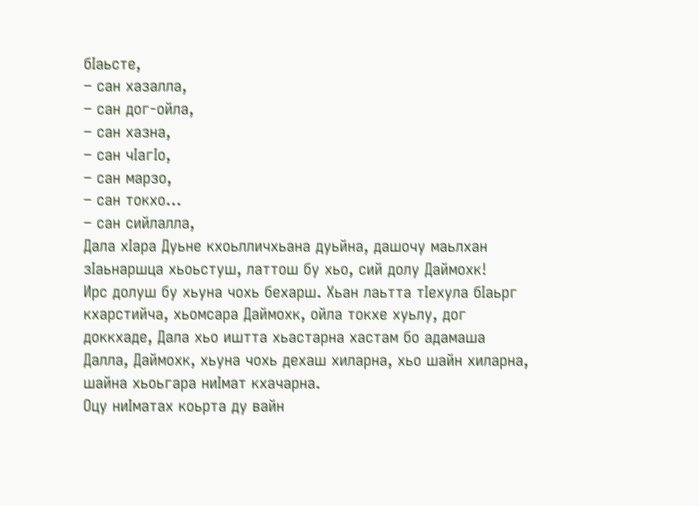бIаьсте,
– сан хазалла,
– сан дог-ойла,
– сан хазна,
– сан чIагIо,
– сан марзо,
– сан токхо…
– сан сийлалла,
Дала хIара Дуьне кхоьлличхьана дуьйна, дашочу маьлхан зIаьнаршца хьоьстуш, латтош бу хьо, сий долу Даймохк!
Ирс долуш бу хьуна чохь бехарш. Хьан лаьтта тIехула бIаьрг кхарстийча, хьомсара Даймохк, ойла токхе хуьлу, дог доккхаде, Дала хьо иштта хьастарна хастам бо адамаша Далла, Даймохк, хьуна чохь дехаш хиларна, хьо шайн хиларна, шайна хьоьгара ниIмат кхачарна.
Оцу ниIматах коьрта ду вайн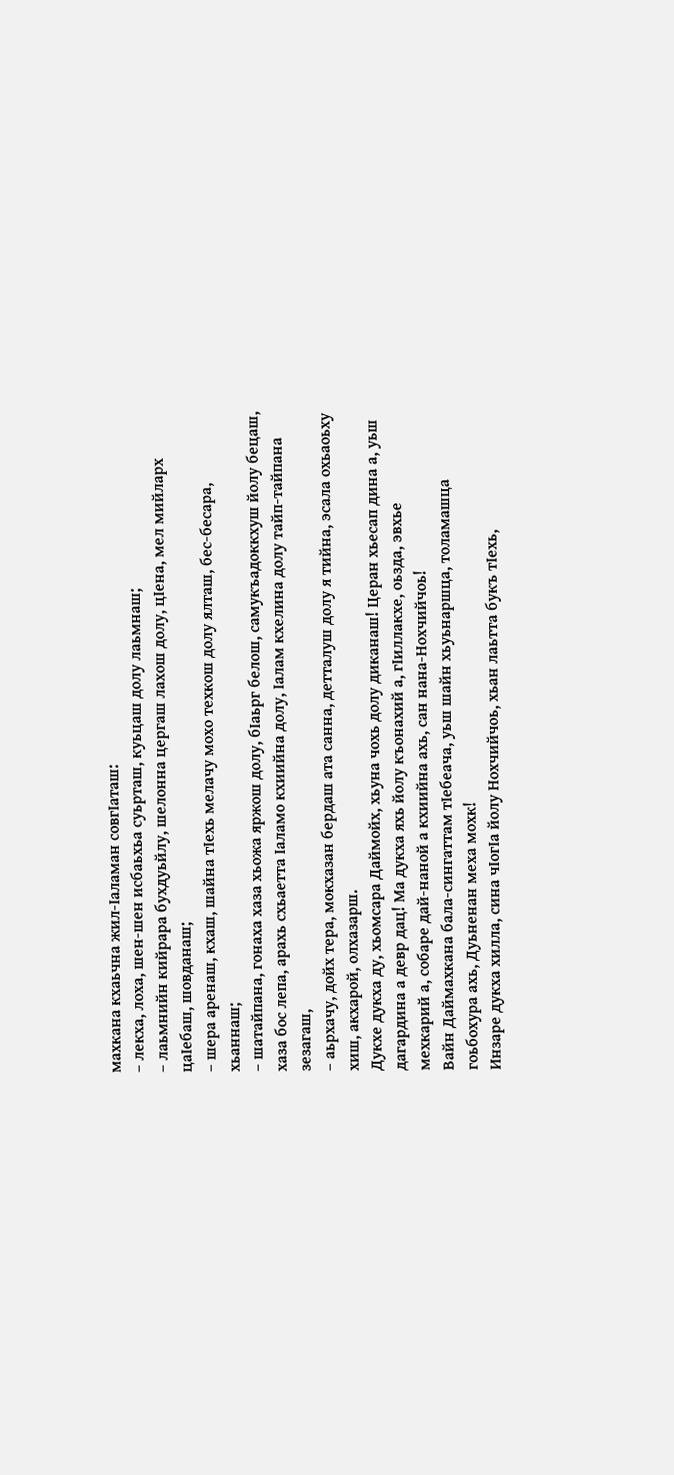махкана кхаьчна жил-Iаламан совгIаташ:
– лекха, лоха, шен-шен исбаьхьа суьрташ, куьцаш долу лаьмнаш;
– лаьмнийн кийрара бухдуьйлу, шелонна цергаш лахош долу, цIена, мел мийларх цаIебаш, шовданаш;
– шера аренаш, кхаш, шайна тIехь мелачу мохо техкош долу ялташ, бес-бесара, хьаннаш;
– шатайпана, гонаха хаза хьожа яржош долу, бIаьрг белош, самукъадоккхуш йолу бецаш, хаза бос лепа, арахь схьаетта Iаламо кхиийна долу, Iалам кхелина долу тайп-тайпана зезагаш,
– аьрхачу, дойх тера, мокхазан бердаш ата санна, детталуш долу я тийна, эсала охьаоьху хиш, акхарой, олхазарш.
Дукхе дукха ду, хьомсара Даймойх, хьуна чохь долу диканаш! Церан хьесап дина а, уьш дагардина а девр дац! Ма дукха яхь йолу къонахий а, гIиллакхе, оьзда, эвхье
мехкарий а, собаре дай-наной а кхиийна ахь, сан нана-Нохчийчоь!
Вайн Даймахкана бала-сингаттам тIебеача, уьш шайн хьуьнаршца, толамашца гоьбохура ахь, Дуьненан меха мохк!
Инзаре дукха хилла, сина чIогIа йолу Нохчийчоь, хьан лаьтта букъ тIехь,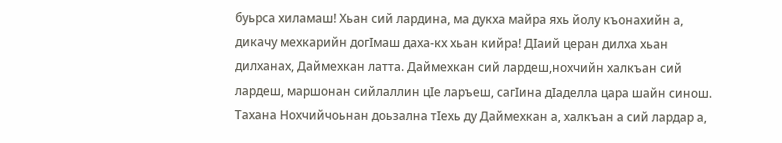буьрса хиламаш! Хьан сий лардина, ма дукха майра яхь йолу къонахийн а, дикачу мехкарийн догIмаш даха-кх хьан кийра! ДIаий церан дилха хьан дилханах, Даймехкан латта. Даймехкан сий лардеш,нохчийн халкъан сий лардеш, маршонан сийлаллин цIе ларъеш, сагIина дIаделла цара шайн синош.
Тахана Нохчийчоьнан доьзална тIехь ду Даймехкан а, халкъан а сий лардар а,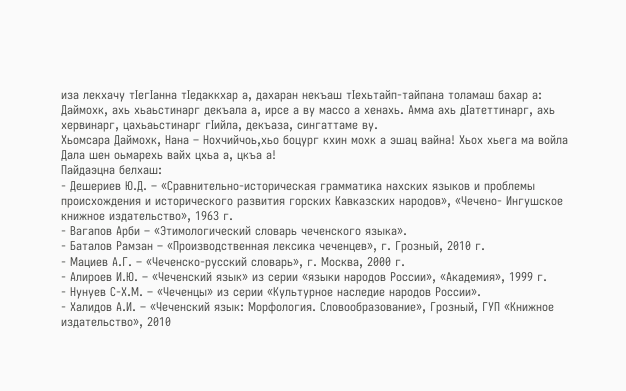иза лекхачу тIегIанна тIедаккхар а, дахаран некъаш тIехьтайп-тайпана толамаш бахар а: Даймохк, ахь хьаьстинарг декъала а, ирсе а ву массо а хенахь. Амма ахь дIатеттинарг, ахь хервинарг, цахьаьстинарг гIийла, декъаза, сингаттаме ву.
Хьомсара Даймохк, Нана – Нохчийчоь,хьо боцург кхин мохк а эшац вайна! Хьох хьега ма войла Дала шен оьмарехь вайх цхьа а, цкъа а!
Пайдаэцна белхаш:
- Дешериев Ю.Д. – «Сравнительно-историческая грамматика нахских языков и проблемы происхождения и исторического развития горских Кавказских народов», «Чечено- Ингушское книжное издательство», 1963 г.
- Вагапов Арби – «Этимологический словарь чеченского языка».
- Баталов Рамзан – «Производственная лексика чеченцев», г. Грозный, 2010 г.
- Мациев А.Г. – «Чеченско-русский словарь», г. Москва, 2000 г.
- Алироев И.Ю. – «Чеченский язык» из серии «языки народов России», «Академия», 1999 г.
- Нунуев С-Х.М. – «Чеченцы» из серии «Культурное наследие народов России».
- Халидов А.И. – «Чеченский язык: Морфология. Словообразование», Грозный, ГУП «Книжное издательство», 2010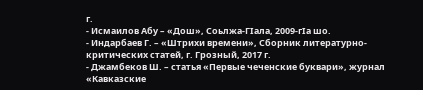г.
- Исмаилов Абу – «Дош», Соьлжа-ГIала, 2009-гIа шо.
- Индарбаев Г. – «Штрихи времени», Сборник литературно-критических статей, г. Грозный, 2017 г.
- Джамбеков Ш. – статья «Первые чеченские буквари», журнал «Кавказские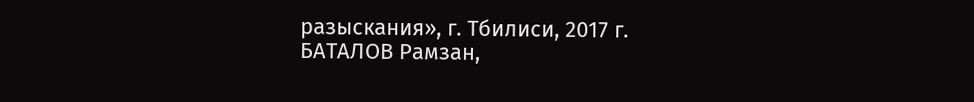разыскания», г. Тбилиси, 2017 г.
БАТАЛОВ Рамзан,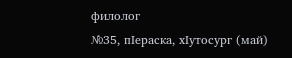филолог
№35, пIераска, хIутосург (май)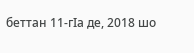беттан 11-гIа де, 2018 шо